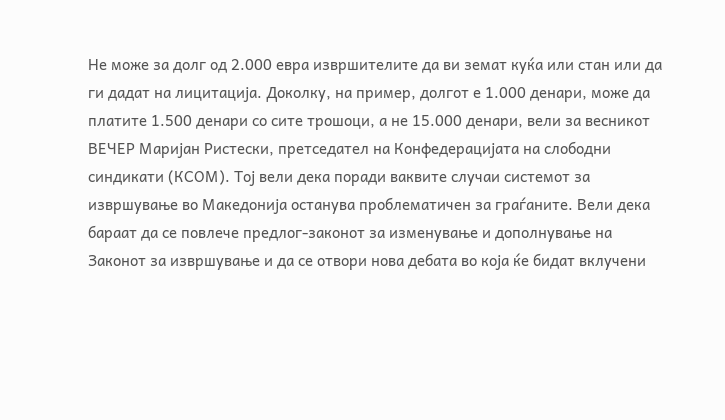Не може за долг од 2.000 евра извршителите да ви земат куќа или стан или да ги дадат на лицитација. Доколку, на пример, долгот е 1.000 денари, може да платите 1.500 денари со сите трошоци, а не 15.000 денари, вели за весникот ВЕЧЕР Маријан Ристески, претседател на Конфедерацијата на слободни синдикати (КСОМ). Тој вели дека поради ваквите случаи системот за извршување во Македонија останува проблематичен за граѓаните. Вели дека бараат да се повлече предлог-законот за изменување и дополнување на Законот за извршување и да се отвори нова дебата во која ќе бидат вклучени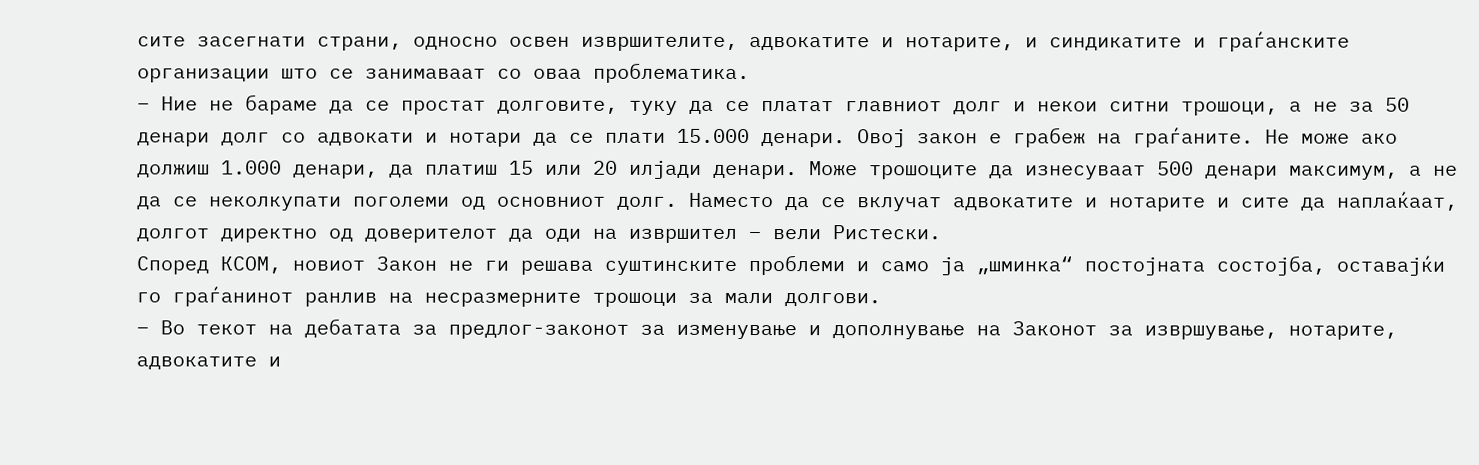сите засегнати страни, односно освен извршителите, адвокатите и нотарите, и синдикатите и граѓанските организации што се занимаваат со оваа проблематика.
– Ние не бараме да се простат долговите, туку да се платат главниот долг и некои ситни трошоци, а не за 50 денари долг со адвокати и нотари да се плати 15.000 денари. Овој закон е грабеж на граѓаните. Не може ако должиш 1.000 денари, да платиш 15 или 20 илјади денари. Може трошоците да изнесуваат 500 денари максимум, а не да се неколкупати поголеми од основниот долг. Наместо да се вклучат адвокатите и нотарите и сите да наплаќаат, долгот директно од доверителот да оди на извршител – вели Ристески.
Според КСОМ, новиот Закон не ги решава суштинските проблеми и само ја „шминка“ постојната состојба, оставајќи го граѓанинот ранлив на несразмерните трошоци за мали долгови.
– Во текот на дебатата за предлог-законот за изменување и дополнување на Законот за извршување, нотарите, адвокатите и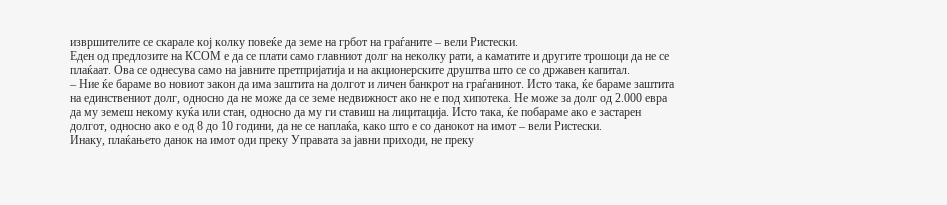извршителите се скарале кој колку повеќе да земе на грбот на граѓаните – вели Ристески.
Еден од предлозите на КСОМ е да се плати само главниот долг на неколку рати, а каматите и другите трошоци да не се плаќаат. Ова се однесува само на јавните претпријатија и на акционерските друштва што се со државен капитал.
– Ние ќе бараме во новиот закон да има заштита на долгот и личен банкрот на граѓанинот. Исто така, ќе бараме заштита на единствениот долг, односно да не може да се земе недвижност ако не е под хипотека. Не може за долг од 2.000 евра да му земеш некому куќа или стан, односно да му ги ставиш на лицитација. Исто така, ќе побараме ако е застарен долгот, односно ако е од 8 до 10 години, да не се наплаќа, како што е со данокот на имот – вели Ристески.
Инаку, плаќањето данок на имот оди преку Управата за јавни приходи, не преку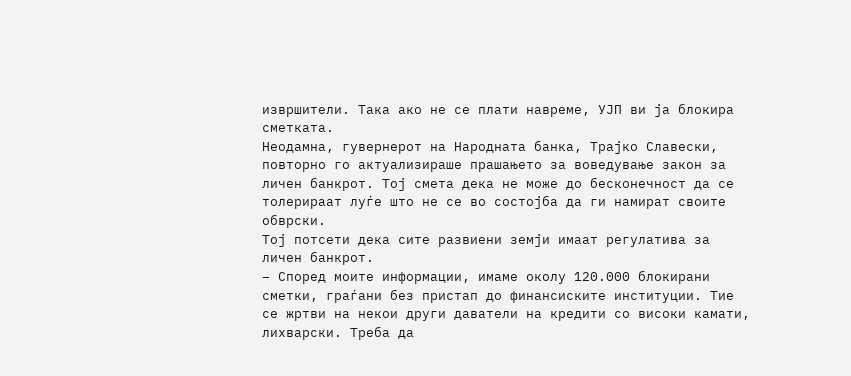извршители. Така ако не се плати навреме, УЈП ви ја блокира сметката.
Неодамна, гувернерот на Народната банка, Трајко Славески, повторно го актуализираше прашањетo за воведување закон за личен банкрот. Тој смета дека не може до бесконечност да се толерираат луѓе што не се во состојба да ги намират своите обврски.
Тој потсети дека сите развиени земји имаат регулатива за личен банкрот.
– Според моите информации, имаме околу 120.000 блокирани сметки, граѓани без пристап до финансиските институции. Тие се жртви на некои други даватели на кредити со високи камати, лихварски. Треба да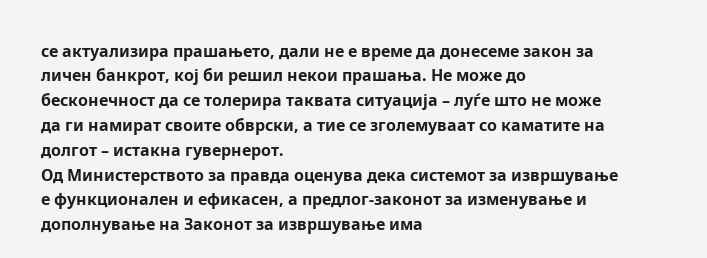се актуализира прашањето, дали не е време да донесеме закон за личен банкрот, кој би решил некои прашања. Не може до бесконечност да се толерира таквата ситуација – луѓе што не може да ги намират своите обврски, а тие се зголемуваат со каматите на долгот – истакна гувернерот.
Од Министерството за правда оценува дека системот за извршување е функционален и ефикасен, а предлог-законот за изменување и дополнување на Законот за извршување има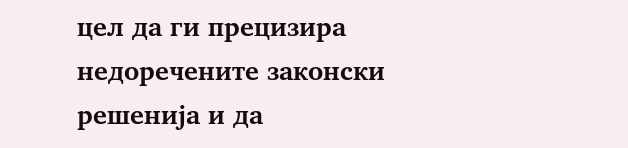цел да ги прецизира недоречените законски решенија и да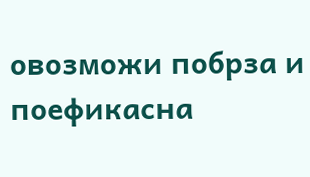овозможи побрза и поефикасна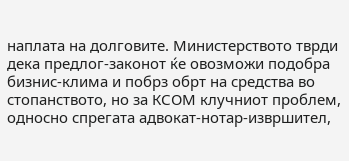наплата на долговите. Министерството тврди дека предлог-законот ќе овозможи подобра бизнис-клима и побрз обрт на средства во стопанството, но за КСОМ клучниот проблем, односно спрегата адвокат-нотар-извршител,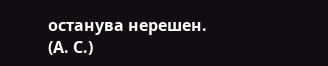останува нерешен.
(А. С.)